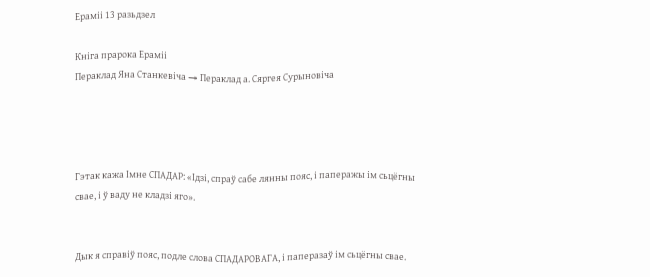Ераміі 13 разьдзел

Кніга прарока Ераміі
Пераклад Яна Станкевіча → Пераклад а. Сяргея Сурыновіча




Гэтак кажа Імне СПАДАР: «Ідзі, спраў сабе лянны пояс, і паперажы ім сьцёгны свае, і ў ваду не кладзі яго».


Дык я справіў пояс, подле слова СПАДАРОВАГА, і паперазаў ім сьцёгны свае.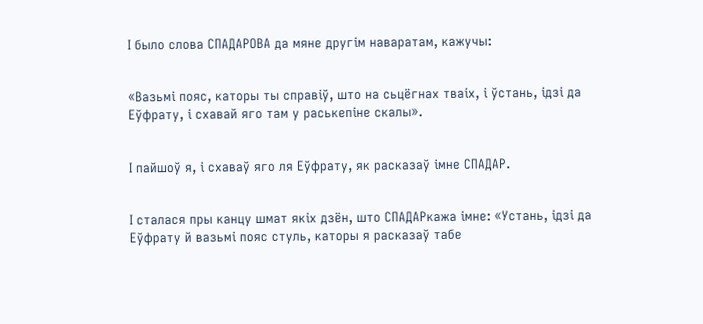І было слова СПАДАРОВА да мяне другім наваратам, кажучы:


«Вазьмі пояс, каторы ты справіў, што на сьцёгнах тваіх, і ўстань, ідзі да Еўфрату, і схавай яго там у раськепіне скалы».


І пайшоў я, і схаваў яго ля Еўфрату, як расказаў імне СПАДАР.


І сталася пры канцу шмат якіх дзён, што СПАДАРкажа імне: «Устань, ідзі да Еўфрату й вазьмі пояс стуль, каторы я расказаў табе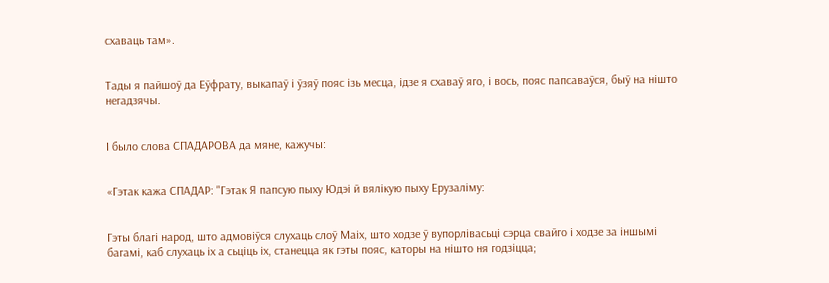схаваць там».


Тады я пайшоў да Еўфрату, выкапаў і ўзяў пояс ізь месца, ідзе я схаваў яго, і вось, пояс папсаваўся, быў на нішто негадзячы.


І было слова СПАДАРОВА да мяне, кажучы:


«Гэтак кажа СПАДАР: "Гэтак Я папсую пыху Юдэі й вялікую пыху Ерузаліму:


Гэты благі народ, што адмовіўся слухаць слоў Маіх, што ходзе ў вупорлівасьці сэрца свайго і ходзе за іншымі багамі, каб слухаць іх а сьціць іх, станецца як гэты пояс, каторы на нішто ня годзіцца;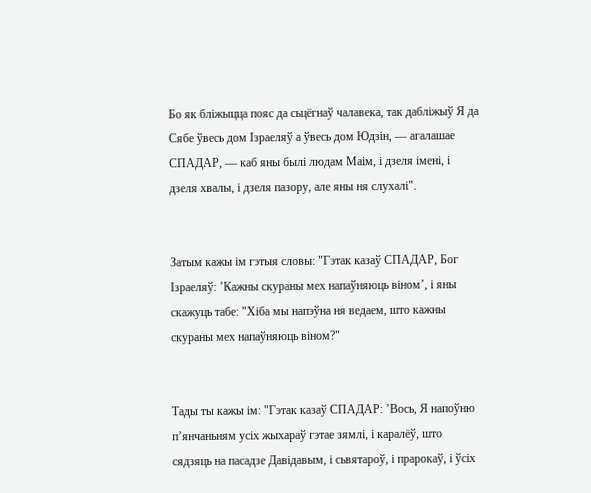Бо як бліжыцца пояс да сьцёгнаў чалавека, так дабліжыў Я да Сябе ўвесь дом Ізраеляў а ўвесь дом Юдзін, — агалашае СПАДАР, — каб яны былі людам Маім, і дзеля імені, і дзеля хвалы, і дзеля пазору, але яны ня слухалі".


Затым кажы ім гэтыя словы: "Гэтак казаў СПАДАР, Бог Ізраеляў: ’Кажны скураны мех напаўняюць віном’, і яны скажуць табе: "Хіба мы напэўна ня ведаем, што кажны скураны мех напаўняюць віном?"


Тады ты кажы ім: "Гэтак казаў СПАДАР: ’Вось, Я напоўню п’янчаньням усіх жыхараў гэтае зямлі, і каралёў, што сядзяць на пасадзе Давідавым, і сьвятароў, і прарокаў, і ўсіх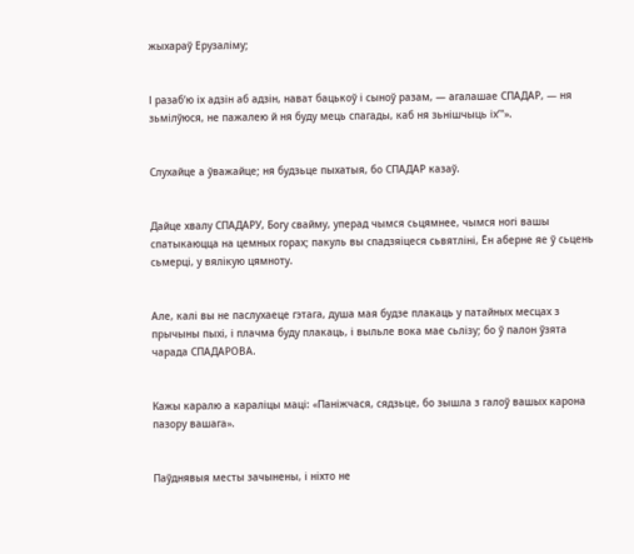жыхараў Ерузаліму;


І разаб’ю іх адзін аб адзін, нават бацькоў і сыноў разам, — агалашае СПАДАР, — ня зьмілўюся, не пажалею й ня буду мець спагады, каб ня зьнішчыць іх’"».


Слухайце а ўважайце; ня будзьце пыхатыя, бо СПАДАР казаў.


Дайце хвалу СПАДАРУ, Богу свайму, уперад чымся сьцямнее, чымся ногі вашы спатыкаюцца на цемных горах; пакуль вы спадзяіцеся сьвятліні, Ён аберне яе ў сьцень сьмерці, у вялікую цямноту.


Але, калі вы не паслухаеце гэтага, душа мая будзе плакаць у патайных месцах з прычыны пыхі, і плачма буду плакаць, і выльле вока мае сьлізу; бо ў палон ўзята чарада СПАДАРОВА.


Кажы каралю а караліцы маці: «Паніжчася, сядзьце, бо зышла з галоў вашых карона пазору вашага».


Паўднявыя месты зачынены, і ніхто не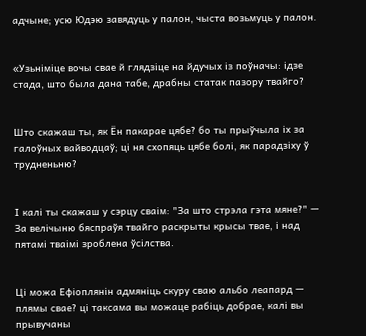адчыне; усю Юдэю завядуць у палон, чыста возьмуць у палон.


«Узьніміце вочы свае й глядзіце на йдучых із поўначы: ідзе стада, што была дана табе, драбны статак пазору твайго?


Што скажаш ты, як Ён пакарае цябе? бо ты прыўчыла іх за галоўных вайводцаў; ці ня схопяць цябе болі, як парадзіху ў трудненьню?


І калі ты скажаш у сэрцу сваім: "За што стрэла гэта мяне?" — За велічыню бяспраўя твайго раскрыты крысы твае, і над пятамі тваімі зроблена ўсілства.


Ці можа Ефіоплянін адмяніць скуру сваю альбо леапард — плямы свае? ці таксама вы можаце рабіць добрае, калі вы прывучаны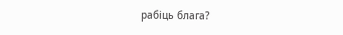рабіць блага?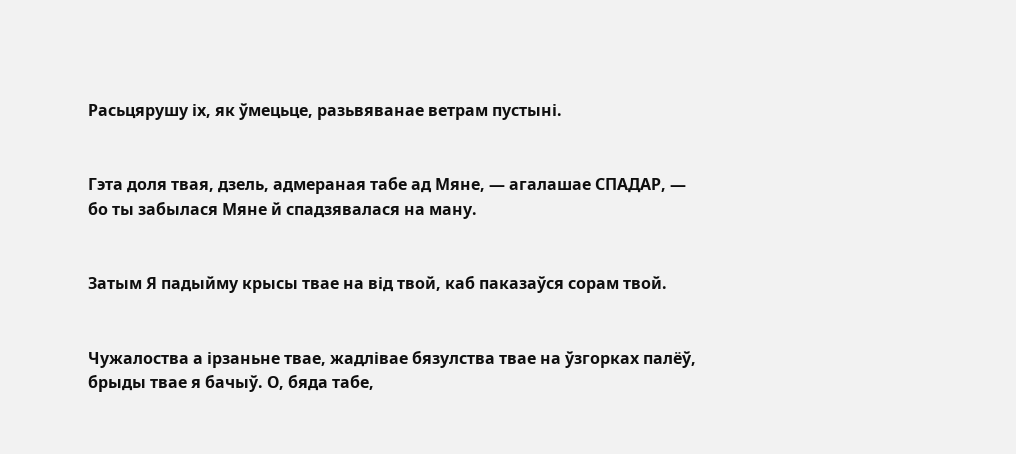Расьцярушу іх, як ўмецьце, разьвяванае ветрам пустыні.


Гэта доля твая, дзель, адмераная табе ад Мяне, — агалашае СПАДАР, — бо ты забылася Мяне й спадзявалася на ману.


Затым Я падыйму крысы твае на від твой, каб паказаўся сорам твой.


Чужалоства а ірзаньне твае, жадлівае бязулства твае на ўзгорках палёў, брыды твае я бачыў. О, бяда табе,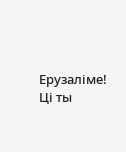Ерузаліме! Ці ты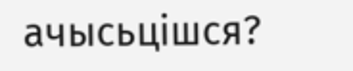ачысьцішся?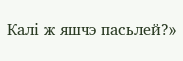Калі ж яшчэ пасьлей?»